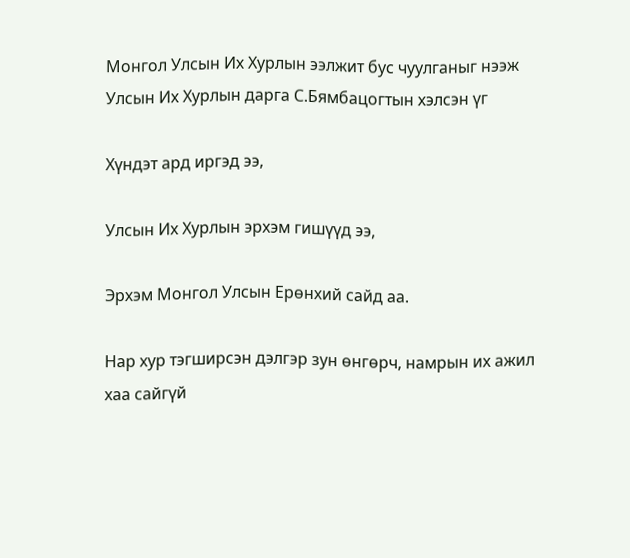Монгол Улсын Их Хурлын ээлжит бус чуулганыг нээж Улсын Их Хурлын дарга С.Бямбацогтын хэлсэн үг

Хүндэт ард иргэд ээ,

Улсын Их Хурлын эрхэм гишүүд ээ,

Эрхэм Монгол Улсын Ерөнхий сайд аа.

Нар хур тэгширсэн дэлгэр зун өнгөрч, намрын их ажил хаа сайгүй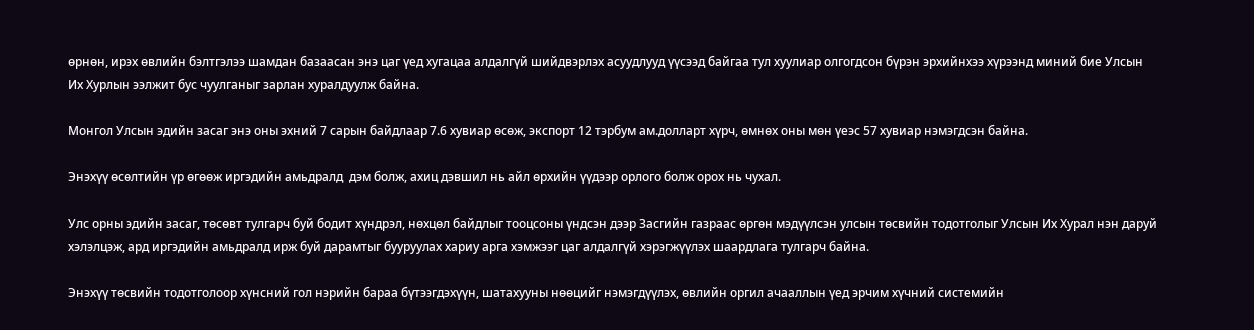өрнөн, ирэх өвлийн бэлтгэлээ шамдан базаасан энэ цаг үед хугацаа алдалгүй шийдвэрлэх асуудлууд үүсээд байгаа тул хуулиар олгогдсон бүрэн эрхийнхээ хүрээнд миний бие Улсын Их Хурлын ээлжит бус чуулганыг зарлан хуралдуулж байна.

Монгол Улсын эдийн засаг энэ оны эхний 7 сарын байдлаар 7.6 хувиар өсөж, экспорт 12 тэрбум ам.долларт хүрч, өмнөх оны мөн үеэс 57 хувиар нэмэгдсэн байна.

Энэхүү өсөлтийн үр өгөөж иргэдийн амьдралд  дэм болж, ахиц дэвшил нь айл өрхийн үүдээр орлого болж орох нь чухал.

Улс орны эдийн засаг, төсөвт тулгарч буй бодит хүндрэл, нөхцөл байдлыг тооцсоны үндсэн дээр Засгийн газраас өргөн мэдүүлсэн улсын төсвийн тодотголыг Улсын Их Хурал нэн даруй хэлэлцэж, ард иргэдийн амьдралд ирж буй дарамтыг бууруулах хариу арга хэмжээг цаг алдалгүй хэрэгжүүлэх шаардлага тулгарч байна.

Энэхүү төсвийн тодотголоор хүнсний гол нэрийн бараа бүтээгдэхүүн, шатахууны нөөцийг нэмэгдүүлэх, өвлийн оргил ачааллын үед эрчим хүчний системийн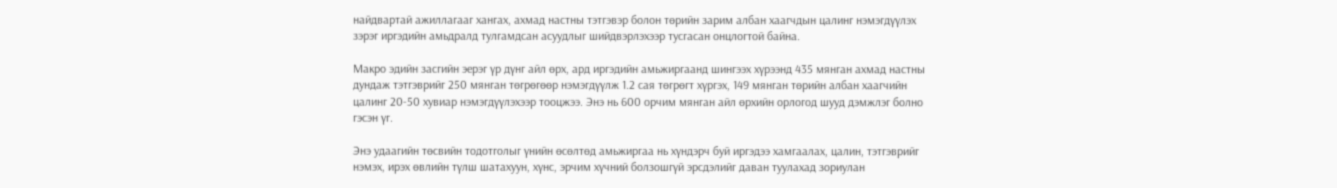найдвартай ажиллагааг хангах, ахмад настны тэтгэвэр болон төрийн зарим албан хаагчдын цалинг нэмэгдүүлэх зэрэг иргэдийн амьдралд тулгамдсан асуудлыг шийдвэрлэхээр тусгасан онцлогтой байна.

Макро эдийн засгийн эерэг үр дүнг айл өрх, ард иргэдийн амьжиргаанд шингээх хүрээнд 435 мянган ахмад настны дундаж тэтгэврийг 250 мянган төгрөгөөр нэмэгдүүлж 1.2 сая төгрөгт хүргэх, 149 мянган төрийн албан хаагчийн цалинг 20-50 хувиар нэмэгдүүлэхээр тооцжээ. Энэ нь 600 орчим мянган айл өрхийн орлогод шууд дэмжлэг болно гэсэн үг.

Энэ удаагийн төсвийн тодотголыг үнийн өсөлтөд амьжиргаа нь хүндэрч буй иргэдээ хамгаалах, цалин, тэтгэврийг нэмэх, ирэх өвлийн түлш шатахуун, хүнс, эрчим хүчний болзошгүй эрсдэлийг даван туулахад зориулан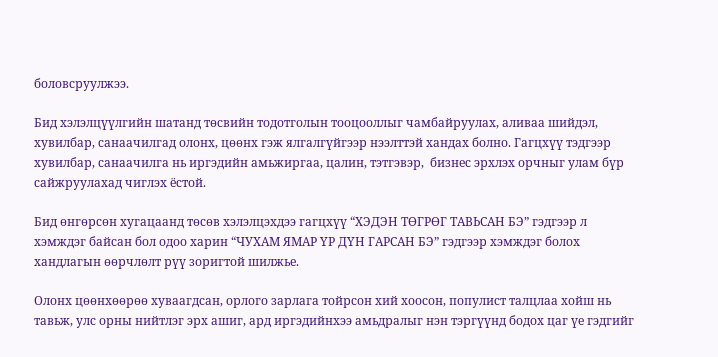боловсруулжээ.

Бид хэлэлцүүлгийн шатанд төсвийн тодотголын тооцооллыг чамбайруулах, аливаа шийдэл, хувилбар, санаачилгад олонх, цөөнх гэж ялгалгүйгээр нээлттэй хандах болно. Гагцхүү тэдгээр хувилбар, санаачилга нь иргэдийн амьжиргаа, цалин, тэтгэвэр,  бизнес эрхлэх орчныг улам бүр сайжруулахад чиглэх ёстой.

Бид өнгөрсөн хугацаанд төсөв хэлэлцэхдээ гагцхүү “ХЭДЭН ТӨГРӨГ ТАВЬСАН БЭ” гэдгээр л  хэмждэг байсан бол одоо харин “ЧУХАМ ЯМАР ҮР ДҮН ГАРСАН БЭ” гэдгээр хэмждэг болох хандлагын өөрчлөлт рүү зоригтой шилжье.

Олонх цөөнхөөрөө хуваагдсан, орлого зарлага тойрсон хий хоосон, популист талцлаа хойш нь тавьж, улс орны нийтлэг эрх ашиг, ард иргэдийнхээ амьдралыг нэн тэргүүнд бодох цаг үе гэдгийг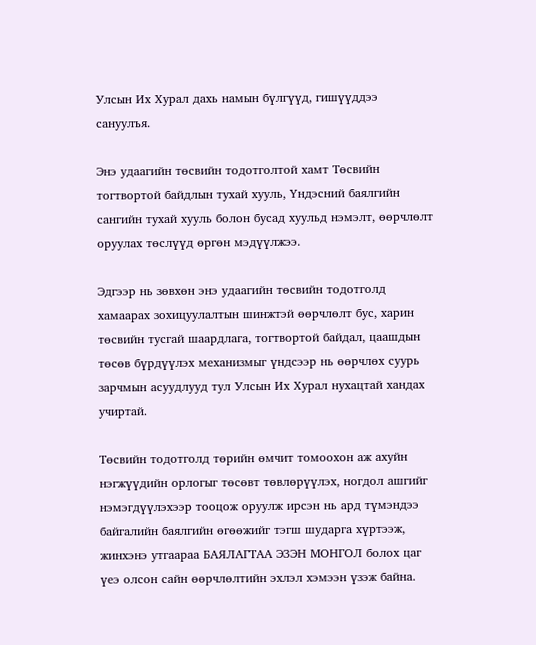Улсын Их Хурал дахь намын бүлгүүд, гишүүддээ сануулъя.

Энэ удаагийн төсвийн тодотголтой хамт Төсвийн тогтвортой байдлын тухай хууль, Үндэсний баялгийн сангийн тухай хууль болон бусад хуульд нэмэлт, өөрчлөлт оруулах төслүүд өргөн мэдүүлжээ.

Эдгээр нь зөвхөн энэ удаагийн төсвийн тодотголд хамаарах зохицуулалтын шинжтэй өөрчлөлт бус, харин төсвийн тусгай шаардлага, тогтвортой байдал, цаашдын төсөв бүрдүүлэх механизмыг үндсээр нь өөрчлөх суурь зарчмын асуудлууд тул Улсын Их Хурал нухацтай хандах учиртай.

Төсвийн тодотголд төрийн өмчит томоохон аж ахуйн нэгжүүдийн орлогыг төсөвт төвлөрүүлэх, ногдол ашгийг нэмэгдүүлэхээр тооцож оруулж ирсэн нь ард түмэндээ байгалийн баялгийн өгөөжийг тэгш шударга хүртээж, жинхэнэ утгаараа БАЯЛАГТАА ЭЗЭН МОНГОЛ болох цаг үеэ олсон сайн өөрчлөлтийн эхлэл хэмээн үзэж байна.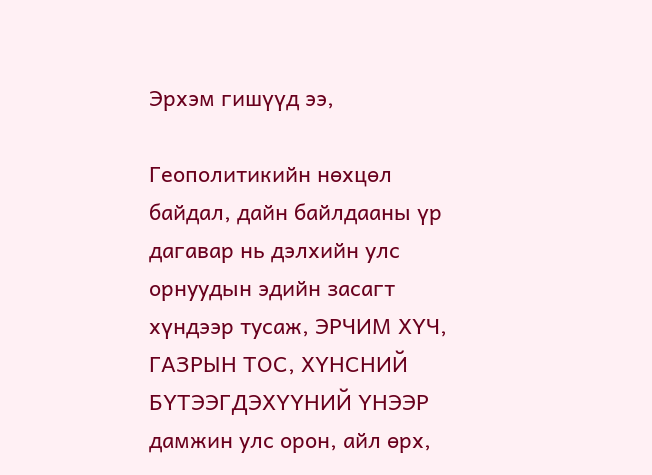Эрхэм гишүүд ээ,

Геополитикийн нөхцөл байдал, дайн байлдааны үр дагавар нь дэлхийн улс орнуудын эдийн засагт хүндээр тусаж, ЭРЧИМ ХҮЧ, ГАЗРЫН ТОС, ХҮНСНИЙ БҮТЭЭГДЭХҮҮНИЙ ҮНЭЭР дамжин улс орон, айл өрх,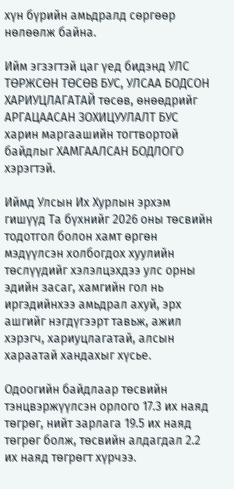хүн бүрийн амьдралд сөргөөр нөлөөлж байна.

Ийм эгзэгтэй цаг үед бидэнд УЛС ТӨРЖСӨН ТӨСӨВ БУС, УЛСАА БОДСОН ХАРИУЦЛАГАТАЙ төсөв, өнөөдрийг АРГАЦААСАН ЗОХИЦУУЛАЛТ БУС харин маргаашийн тогтвортой байдлыг ХАМГААЛСАН БОДЛОГО хэрэгтэй.

Иймд Улсын Их Хурлын эрхэм гишүүд Та бүхнийг 2026 оны төсвийн тодотгол болон хамт өргөн мэдүүлсэн холбогдох хуулийн төслүүдийг хэлэлцэхдээ улс орны эдийн засаг, хамгийн гол нь иргэдийнхээ амьдрал ахуй, эрх ашгийг нэгдүгээрт тавьж, ажил хэрэгч, хариуцлагатай, алсын хараатай хандахыг хүсье.

Одоогийн байдлаар төсвийн тэнцвэржүүлсэн орлого 17.3 их наяд төгрөг, нийт зарлага 19.5 их наяд төгрөг болж, төсвийн алдагдал 2.2 их наяд төгрөгт хүрчээ.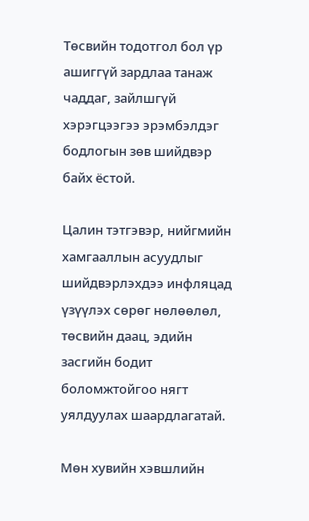Төсвийн тодотгол бол үр ашиггүй зардлаа танаж чаддаг, зайлшгүй хэрэгцээгээ эрэмбэлдэг бодлогын зөв шийдвэр байх ёстой.

Цалин тэтгэвэр, нийгмийн хамгааллын асуудлыг шийдвэрлэхдээ инфляцад үзүүлэх сөрөг нөлөөлөл, төсвийн даац, эдийн засгийн бодит боломжтойгоо нягт уялдуулах шаардлагатай.

Мөн хувийн хэвшлийн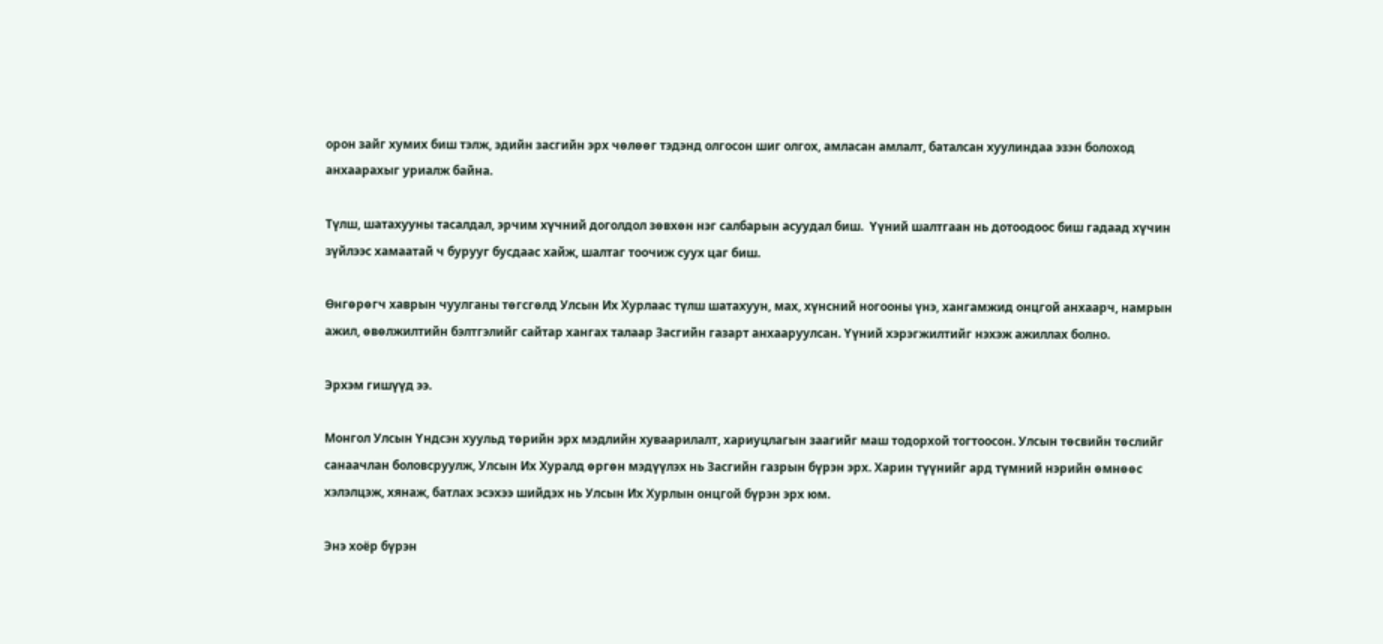орон зайг хумих биш тэлж, эдийн засгийн эрх чөлөөг тэдэнд олгосон шиг олгох, амласан амлалт, баталсан хуулиндаа эзэн болоход анхаарахыг уриалж байна.

Түлш, шатахууны тасалдал, эрчим хүчний доголдол зөвхөн нэг салбарын асуудал биш.  Үүний шалтгаан нь дотоодоос биш гадаад хүчин зүйлээс хамаатай ч бурууг бусдаас хайж, шалтаг тоочиж суух цаг биш.

Өнгөрөгч хаврын чуулганы төгсгөлд Улсын Их Хурлаас түлш шатахуун, мах, хүнсний ногооны үнэ, хангамжид онцгой анхаарч, намрын ажил, өвөлжилтийн бэлтгэлийг сайтар хангах талаар Засгийн газарт анхааруулсан. Үүний хэрэгжилтийг нэхэж ажиллах болно.

Эрхэм гишүүд ээ.

Монгол Улсын Үндсэн хуульд төрийн эрх мэдлийн хуваарилалт, хариуцлагын заагийг маш тодорхой тогтоосон. Улсын төсвийн төслийг санаачлан боловсруулж, Улсын Их Хуралд өргөн мэдүүлэх нь Засгийн газрын бүрэн эрх. Харин түүнийг ард түмний нэрийн өмнөөс хэлэлцэж, хянаж, батлах эсэхээ шийдэх нь Улсын Их Хурлын онцгой бүрэн эрх юм.

Энэ хоёр бүрэн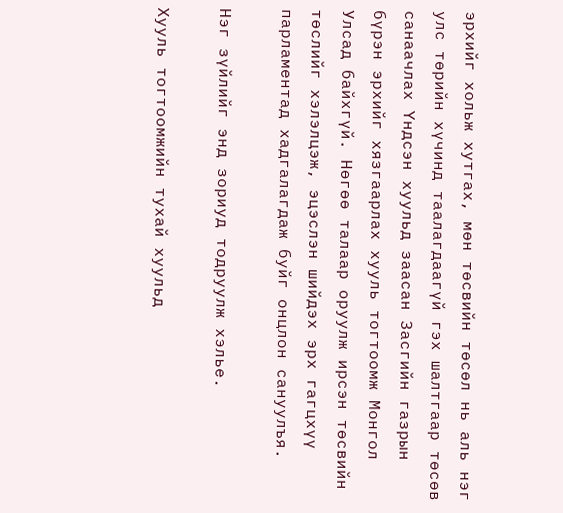эрхийг хольж хутгах, мөн төсвийн төсөл нь аль нэг улс төрийн хүчинд таалагдаагүй гэх шалтгаар төсөв санаачлах Үндсэн хуульд заасан Засгийн газрын бүрэн эрхийг хязгаарлах хууль тогтоомж Монгол Улсад байхгүй. Нөгөө талаар оруулж ирсэн төсвийн төслийг хэлэлцэж, эцэслэн шийдэх эрх гагцхүү парламентад хадгалагдаж буйг онцлон сануулъя.

Нэг зүйлийг энд зориуд тодруулж хэлье.

Хууль тогтоомжийн тухай хуульд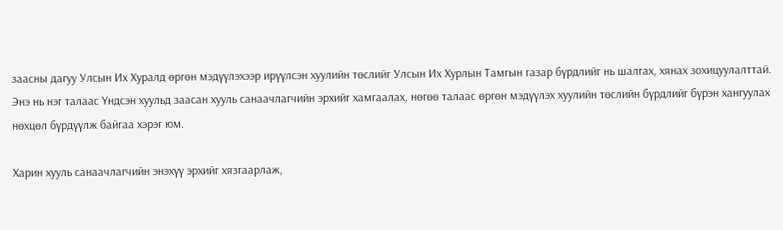заасны дагуу Улсын Их Хуралд өргөн мэдүүлэхээр ирүүлсэн хуулийн төслийг Улсын Их Хурлын Тамгын газар бүрдлийг нь шалгах, хянах зохицуулалттай. Энэ нь нэг талаас Үндсэн хуульд заасан хууль санаачлагчийн эрхийг хамгаалах, нөгөө талаас өргөн мэдүүлэх хуулийн төслийн бүрдлийг бүрэн хангуулах нөхцөл бүрдүүлж байгаа хэрэг юм.

Харин хууль санаачлагчийн энэхүү эрхийг хязгаарлаж,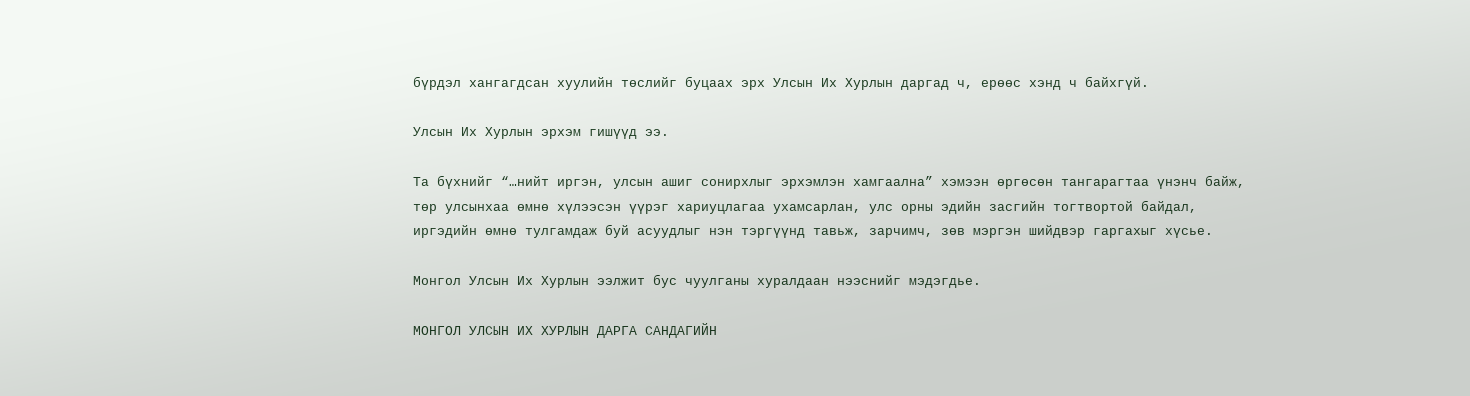бүрдэл хангагдсан хуулийн төслийг буцаах эрх Улсын Их Хурлын даргад ч, ерөөс хэнд ч байхгүй.

Улсын Их Хурлын эрхэм гишүүд ээ.

Та бүхнийг “…нийт иргэн, улсын ашиг сонирхлыг эрхэмлэн хамгаална” хэмээн өргөсөн тангарагтаа үнэнч байж, төр улсынхаа өмнө хүлээсэн үүрэг хариуцлагаа ухамсарлан, улс орны эдийн засгийн тогтвортой байдал, иргэдийн өмнө тулгамдаж буй асуудлыг нэн тэргүүнд тавьж, зарчимч, зөв мэргэн шийдвэр гаргахыг хүсье.

Монгол Улсын Их Хурлын ээлжит бус чуулганы хуралдаан нээснийг мэдэгдье.

МОНГОЛ УЛСЫН ИХ ХУРЛЫН ДАРГА САНДАГИЙН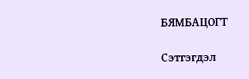БЯМБАЦОГТ

Сэтгэгдэл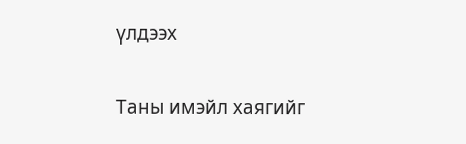үлдээх

Таны имэйл хаягийг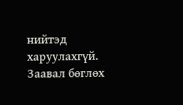нийтэд харуулахгүй. Заавал бөглөх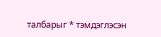талбарыг * тэмдэглэсэн